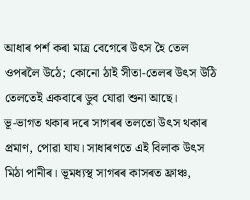আধাৰ পৰ্শ কৰা মাত্ৰ বেগেৰে উৎস হৈ তেল ওপৰলৈ উঠে; কোনো ঠাই সীতা-তেলৰ উৎস উঠি তেলতেই একবাৰে ডুব যোৱা শুনা আছে।
ভূ-ভাগত থকাৰ দৰে সাগৰৰ তলতো উৎস থকাৰ প্ৰমাণ, পোৱা যায। সাধাৰণতে এই বিলাক উৎস মিঠা পানীৰ। ভূমধ্যস্থ সাগৰৰ কাসৰত ফ্ৰাঞ্চ,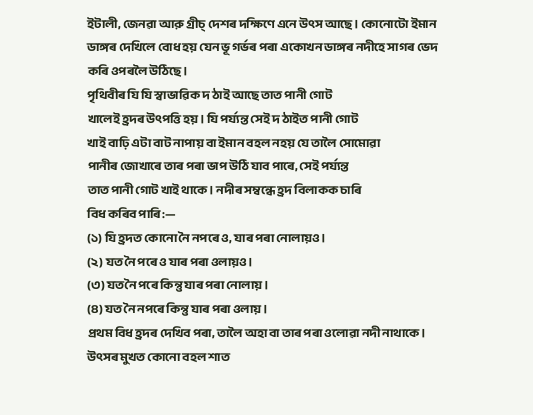ইটালী, জেনৱা আরু গ্ৰীচ্ দেশৰ দক্ষিণে এনে উৎস আছে। কোনোটো ইমান ডাঙ্গৰ দেখিলে বোধ হয় যেন ভূ গৰ্ভৰ পৰা একোখন ডাঙ্গৰ নদীহে সাগৰ ভেদ কৰি ওপৰলৈ উঠিছে।
পৃথিবীৰ যি যি স্বাভাৱিক দ ঠাই আছে তাত পানী গোট
খালেই হ্ৰদৰ উৎপত্তি হয়। যি পৰ্য্যন্ত সেই দ ঠাইত পানী গোট
খাই বাঢ়ি এটা বাট নাপায় বা ইমান বহল নহয় যে তালৈ সোমোৱা
পানীৰ জোখাৰে তাৰ পৰা ভাপ উঠি যাব পাৰে, সেই পৰ্য্যন্ত
তাত পানী গোট খাই থাকে। নদীৰ সম্বন্ধে হ্ৰদ বিলাকক চাৰি
বিধ কৰিব পাৰি:—
(১) যি হ্ৰদত কোনো নৈ নপৰে ও, যাৰ পৰা নোলায়ও।
(২) যত নৈ পৰে ও যাৰ পৰা ওলায়ও।
(৩) যত নৈ পৰে কিন্তু যাৰ পৰা নোলায়।
(৪) যত নৈ নপৰে কিন্তু যাৰ পৰা ওলায়।
প্ৰথম বিধ হ্ৰদৰ দেখিব পৰা, তালৈ অহা বা তাৰ পৰা ওলোৱা নদী নাথাকে। উৎসৰ মুখত কোনো বহল শাত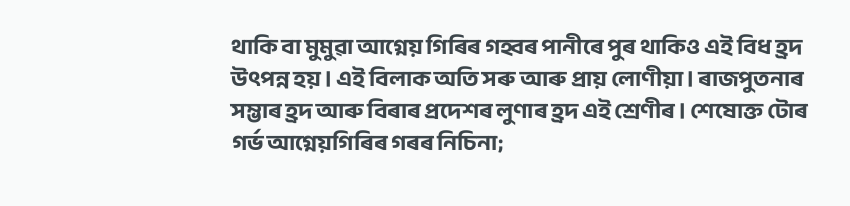থাকি বা মুমুৱা আগ্নেয় গিৰিৰ গহ্বৰ পানীৰে পুৰ থাকিও এই বিধ হ্ৰদ উৎপন্ন হয়। এই বিলাক অতি সৰু আৰু প্ৰায় লোণীয়া। ৰাজপুতনাৰ সম্ভাৰ হ্ৰদ আৰু বিৰাৰ প্ৰদেশৰ লুণাৰ হ্ৰদ এই শ্ৰেণীৰ। শেষোক্ত টোৰ গৰ্ভ আগ্নেয়গিৰিৰ গৰৰ নিচিনা;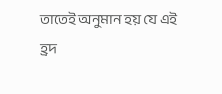তাতেই অনুমান হয় যে এই হ্ৰদ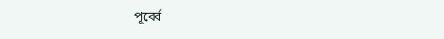পূৰ্ব্বে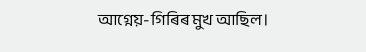আগ্নেয়-গিৰিৰ মুখ আছিল।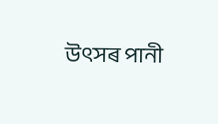উৎসৰ পানী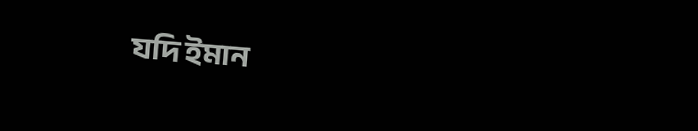যদি ইমান